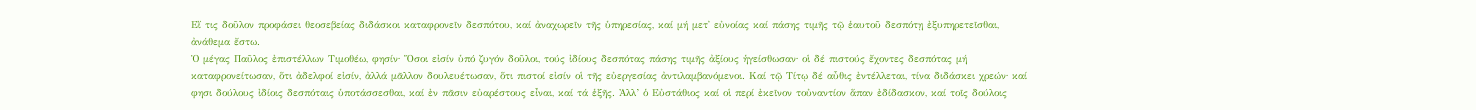Εἴ τις δοῦλον προφάσει θεοσεβείας διδάσκοι καταφρονεῖν δεσπότου, καί ἀναχωρεῖν τῆς ὑπηρεσίας, καί μή μετ᾽ εὐνοίας καί πάσης τιμῆς τῷ ἑαυτοῦ δεσπότῃ ἐξυπηρετεῖσθαι, ἀνάθεμα ἔστω.
Ὁ μέγας Παῦλος ἐπιστέλλων Τιμοθέω, φησίν∙ Ὅσοι εἰσίν ὑπό ζυγόν δοῦλοι, τούς ἰδίους δεσπότας πάσης τιμῆς ἀξίους ἡγείσθωσαν∙ οἱ δέ πιστούς ἔχοντες δεσπότας μή καταφρονείτωσαν, ὅτι ἀδελφοί εἰσίν, ἀλλά μᾶλλον δουλευέτωσαν, ὅτι πιστοί εἰσίν οἱ τῆς εὐεργεσίας ἀντιλαμβανόμενοι. Καί τῷ Τίτῳ δέ αὖθις ἐντέλλεται, τίνα διδάσκει χρεών∙ καί φησι δούλους ἰδίοις δεσπόταις ὑποτάσσεσθαι, καί ἐν πᾶσιν εὐαρέστους εἶναι, καί τά ἑξῆς. Ἀλλ’ ὁ Εὐστάθιος καί οἱ περί ἐκεῖνον τοὐναντίον ἅπαν ἐδίδασκον, καί τοῖς δούλοις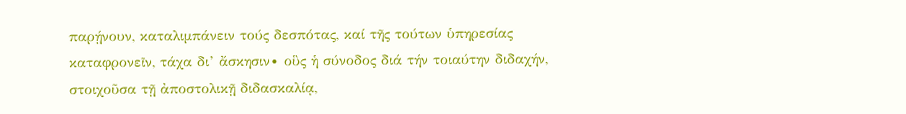παρῄνουν, καταλιμπάνειν τούς δεσπότας, καί τῆς τούτων ὑπηρεσίας καταφρονεῖν, τάχα δι’ ἄσκησιν∙ οὓς ἡ σύνοδος διά τήν τοιαύτην διδαχήν, στοιχοῦσα τῇ ἀποστολικῇ διδασκαλίᾳ,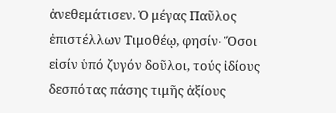ἀνεθεμάτισεν. Ὁ μέγας Παῦλος ἐπιστέλλων Τιμοθέῳ, φησίν∙ Ὅσοι εἰσίν ὑπό ζυγόν δοῦλοι, τούς ἰδίους δεσπότας πάσης τιμῆς ἀξίους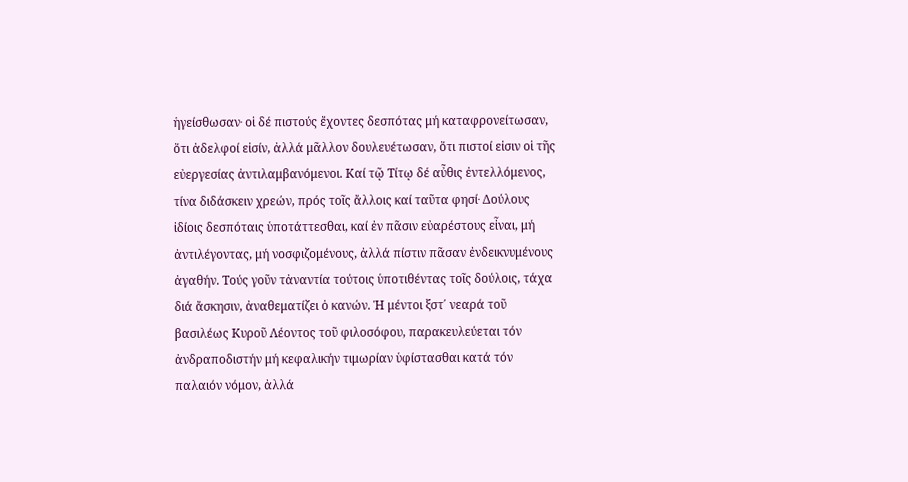ἡγείσθωσαν∙ οἱ δέ πιστούς ἔχοντες δεσπότας μή καταφρονείτωσαν, ὅτι ἀδελφοί εἰσίν, ἀλλά μᾶλλον δουλευέτωσαν, ὅτι πιστοί εἰσιν οἱ τῆς εὐεργεσίας ἀντιλαμβανόμενοι. Καί τῷ Τίτῳ δέ αὖθις ἐντελλόμενος, τίνα διδάσκειν χρεών, πρός τοῖς ἄλλοις καί ταῦτα φησί∙ Δούλους ἰδίοις δεσπόταις ὑποτάττεσθαι, καί ἐν πᾶσιν εὐαρέστους εἶναι, μή ἀντιλέγοντας, μή νοσφιζομένους, ἀλλά πίστιν πᾶσαν ἐνδεικνυμένους ἀγαθήν. Τούς γοῦν τἀναντία τούτοις ὑποτιθέντας τοῖς δούλοις, τάχα διά ἄσκησιν, ἀναθεματίζει ὁ κανών. Ἡ μέντοι ξστ΄ νεαρά τοῦ βασιλέως Κυροῦ Λέοντος τοῦ φιλοσόφου, παρακευλεύεται τόν ἀνδραποδιστήν μή κεφαλικήν τιμωρίαν ὑφίστασθαι κατά τόν παλαιόν νόμον, ἀλλά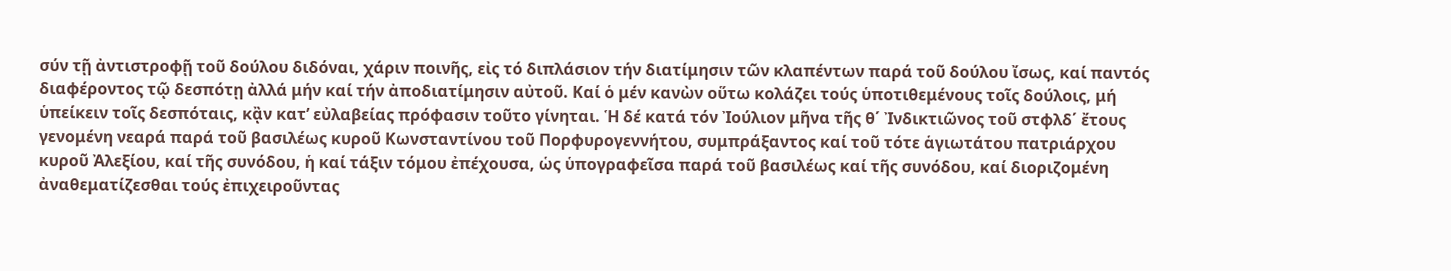σύν τῇ ἀντιστροφῇ τοῦ δούλου διδόναι, χάριν ποινῆς, εἰς τό διπλάσιον τήν διατίμησιν τῶν κλαπέντων παρά τοῦ δούλου ἴσως, καί παντός διαφέροντος τῷ δεσπότῃ ἀλλά μήν καί τήν ἀποδιατίμησιν αὐτοῦ. Καί ὁ μέν κανὼν οὕτω κολάζει τούς ὑποτιθεμένους τοῖς δούλοις, μή ὑπείκειν τοῖς δεσπόταις, κᾂν κατ’ εὐλαβείας πρόφασιν τοῦτο γίνηται. Ἡ δέ κατά τόν Ἰούλιον μῆνα τῆς θ΄ Ἰνδικτιῶνος τοῦ στφλδ΄ ἔτους γενομένη νεαρά παρά τοῦ βασιλέως κυροῦ Κωνσταντίνου τοῦ Πορφυρογεννήτου, συμπράξαντος καί τοῦ τότε ἁγιωτάτου πατριάρχου κυροῦ Ἀλεξίου, καί τῆς συνόδου, ἡ καί τάξιν τόμου ἐπέχουσα, ὡς ὑπογραφεῖσα παρά τοῦ βασιλέως καί τῆς συνόδου, καί διοριζομένη ἀναθεματίζεσθαι τούς ἐπιχειροῦντας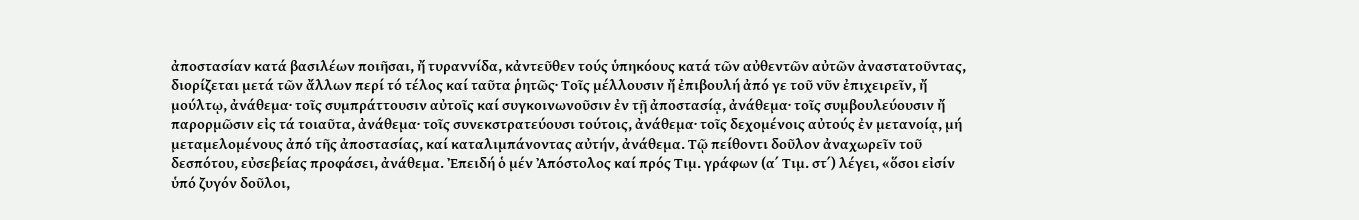ἀποστασίαν κατά βασιλέων ποιῆσαι, ἤ τυραννίδα, κἀντεῦθεν τούς ὑπηκόους κατά τῶν αὐθεντῶν αὐτῶν ἀναστατοῦντας, διορίζεται μετά τῶν ἄλλων περί τό τέλος καί ταῦτα ῥητῶς∙ Τοῖς μέλλουσιν ἤ ἐπιβουλή ἀπό γε τοῦ νῦν ἐπιχειρεῖν, ἤ μούλτῳ, ἀνάθεμα∙ τοῖς συμπράττουσιν αὐτοῖς καί συγκοινωνοῦσιν ἐν τῇ ἀποστασίᾳ, ἀνάθεμα∙ τοῖς συμβουλεύουσιν ἤ παρορμῶσιν εἰς τά τοιαῦτα, ἀνάθεμα∙ τοῖς συνεκστρατεύουσι τούτοις, ἀνάθεμα∙ τοῖς δεχομένοις αὐτούς ἐν μετανοίᾳ, μή μεταμελομένους ἀπό τῆς ἀποστασίας, καί καταλιμπάνοντας αὐτήν, ἀνάθεμα. Τῷ πείθοντι δοῦλον ἀναχωρεῖν τοῦ δεσπότου, εὐσεβείας προφάσει, ἀνάθεμα. Ἐπειδή ὁ μέν Ἀπόστολος καί πρός Τιμ. γράφων (α΄ Τιμ. στ΄) λέγει, «ὅσοι εἰσίν ὑπό ζυγόν δοῦλοι,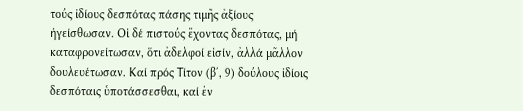τούς ἰδίους δεσπότας πάσης τιμῆς ἀξίους ἡγείσθωσαν. Οἱ δέ πιστούς ἔχοντας δεσπότας, μή καταφρονείτωσαν, ὅτι ἀδελφοί εἰσίν, ἀλλά μᾶλλον δουλευέτωσαν. Καί πρός Τίτον (β΄, 9) δούλους ἰδίοις δεσπόταις ὑποτάσσεσθαι, καί ἐν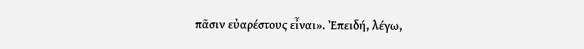πᾶσιν εὐαρέστους εἶναι». Ἐπειδή, λέγω,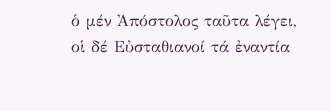ὁ μέν Ἀπόστολος ταῦτα λέγει, οἱ δέ Εὐσταθιανοί τά ἐναντία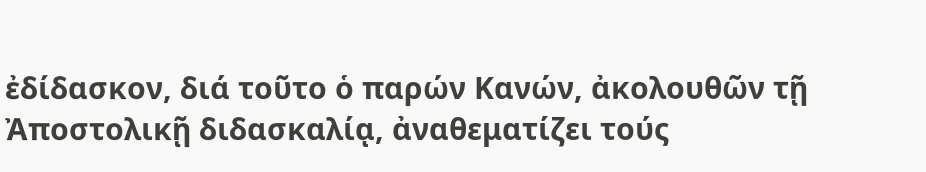ἐδίδασκον, διά τοῦτο ὁ παρών Κανών, ἀκολουθῶν τῇ Ἀποστολικῇ διδασκαλίᾳ, ἀναθεματίζει τούς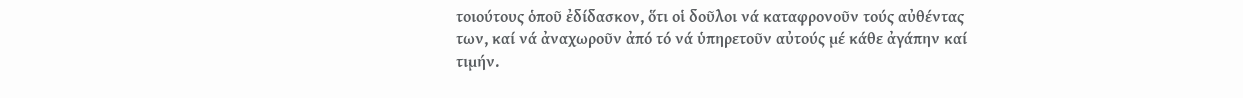τοιούτους ὁποῦ ἐδίδασκον, ὅτι οἱ δοῦλοι νά καταφρονοῦν τούς αὐθέντας των, καί νά ἀναχωροῦν ἀπό τό νά ὑπηρετοῦν αὐτούς μέ κάθε ἀγάπην καί τιμήν.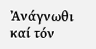Ἀνάγνωθι καί τόν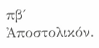πβ΄ Ἀποστολικόν.